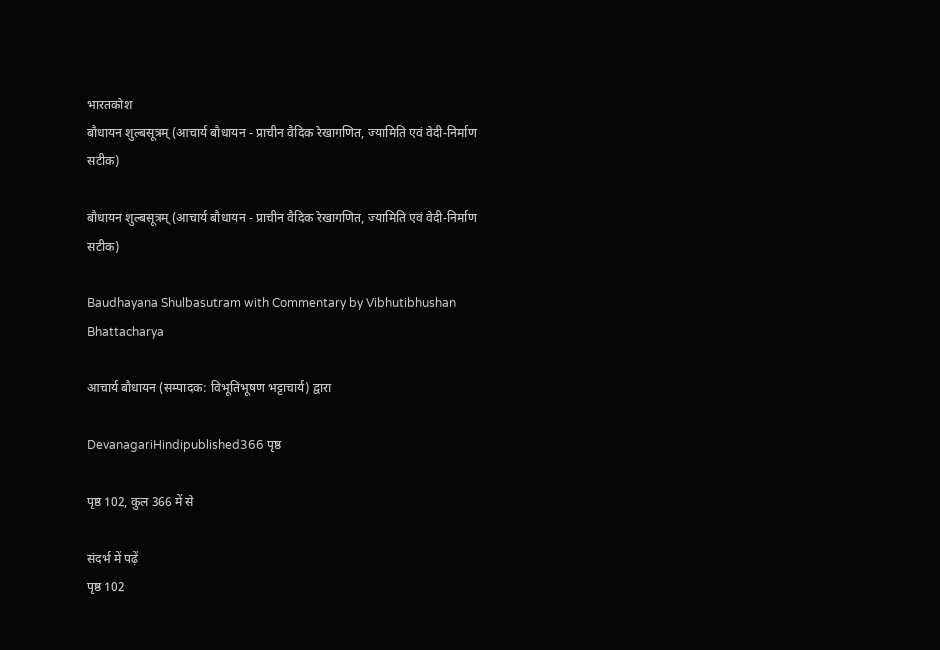भारतकोश
बौधायन शुल्बसूत्रम् (आचार्य बौधायन - प्राचीन वैदिक रेखागणित, ज्यामिति एवं वेदी-निर्माण सटीक)

बौधायन शुल्बसूत्रम् (आचार्य बौधायन - प्राचीन वैदिक रेखागणित, ज्यामिति एवं वेदी-निर्माण सटीक)

Baudhayana Shulbasutram with Commentary by Vibhutibhushan Bhattacharya

आचार्य बौधायन (सम्पादक: विभूतिभूषण भट्टाचार्य) द्वारा

DevanagariHindipublished366 पृष्ठ

पृष्ठ 102, कुल 366 में से

संदर्भ में पढ़ें
पृष्ठ 102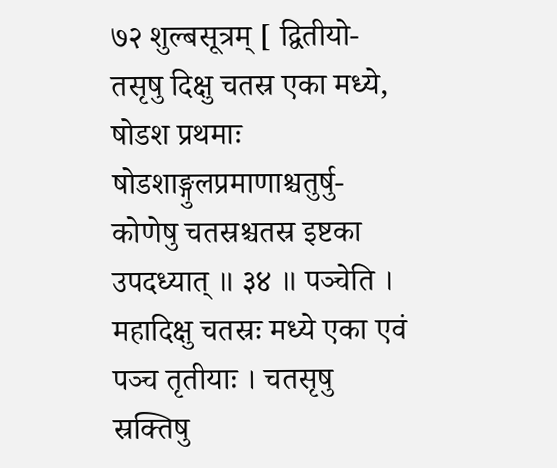७२ शुल्बसूत्रम् [ द्वितीयो- तसृषु दिक्षु चतस्र एका मध्ये, षोडश प्रथमाः षोडशाङ्गुलप्रमाणाश्चतुर्षु- कोणेषु चतस्रश्चतस्र इष्टका उपदध्यात् ॥ ३४ ॥ पञ्चेति । महादिक्षु चतस्रः मध्ये एका एवं पञ्च तृतीयाः । चतसृषु स्रक्तिषु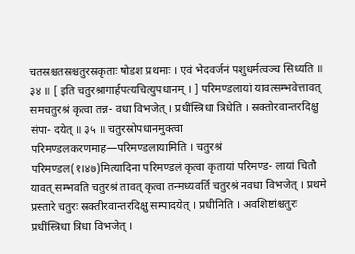चतस्रश्चतस्रश्चतुरस्रकृताः षोडश प्रथमाः । एवं भेदवर्जनं पशुधर्मत्वञ्च सिध्यति ॥ ३४ ॥ [ इति चतुरश्रागार्हपत्यचित्युपधानम् । ] परिमण्डलायां यावत्सम्भवेत्तावत् समचतुरश्रं कृत्वा तन्न- वधा विभजेत् । प्रधींस्त्रिधा त्रिधेति । स्रक्तोरवान्तरदिक्षु संपा- दयेत् ॥ ३५ ॥ चतुरस्रोपधानमुक्त्वा परिमण्डलकरणमाह—परिमण्डलायामिति । चतुरश्रं परिमण्डल(१।४७)मित्यादिना परिमण्डलं कृत्वा कृतायां परिमण्ड- लायां चितौ यावत् सम्भवति चतुरश्रं तावत् कृत्वा तन्मध्यवर्ति चतुरश्रं नवधा विभजेत् । प्रथमे प्रस्तारे चतुरः स्रक्तीरवान्तरदिक्षु सम्पादयेत् । प्रधीनिति । अवशिष्टांश्चतुरः प्रधींस्त्रिधा त्रिधा विभजेत् ।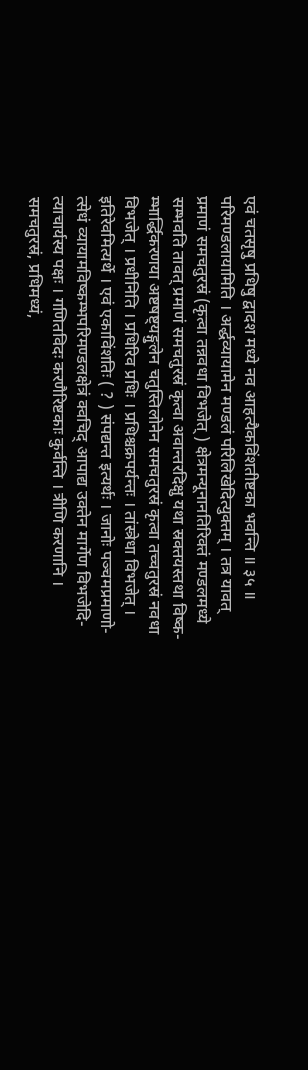एवं चतसृषु प्रधिषु द्वादश मध्ये नव आहत्यैकविंशतीष्टका भवन्ति ॥ ३५ ॥ परिमण्डलायामिति । अर्द्धव्यायामेन मण्डलं परिलिखेदित्युक्तम् । तत्र यावत् प्रमाणं समचतुरस्रं (कृत्वा तन्नवधा विभजेत् ) क्षेत्रमन्यूनानतिरिक्तं मण्डलमध्ये सम्भवति तावत् प्रमाणं समचतुरस्रं कृत्वा अवान्तरदिक्षु यथा स्रक्तयस्तथा विष्क- म्भार्द्धिकरणया अष्टषष्ट्यङ्गुलेन चतुस्तिलोनेन समचतुरस्रं कृत्वा तच्चतुरस्रं नवधा विभजेत् । प्रधीनिति । प्रधिरिव प्रधिः । प्रधिश्चक्रपर्यन्तः । तांस्त्रेधा विभजेत् । इतिरेवमित्यर्थे । एवं एकाविंशतिः ( ? ) संपद्यन्त इत्यर्थः । जानोः पञ्चमप्रमाणो- त्सेधं व्यायामविष्कम्भपरिमण्डलक्षेत्रं क्वचिद् आपाद्य उक्तेन मार्गेण विभजेदि- त्याचार्यस्य पक्षः । गणितविदः करणैरिष्टकाः कुर्वन्ति । त्रीणि करणानि । समचतुरस्रं, प्रधिमध्यं,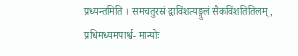प्रध्यन्तमिति । समचतुरस्रं द्वाविंशत्यङ्गुलं सैकविंशतितिलम्, प्रधिमध्यमपार्श्व- मान्योः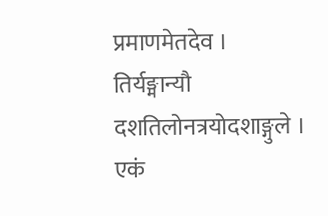प्रमाणमेतदेव । तिर्यङ्मान्यौ दशतिलोनत्रयोदशाङ्गुले । एकं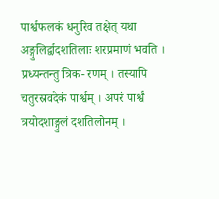पार्श्वफलकं धनुरिव तक्षेत् यथा अङ्गुलिर्द्वादशतिलाः शरप्रमाणं भवति । प्रध्यन्तन्तु त्रिक- रणम् । तस्यापि चतुरस्रवदेकं पार्श्वम् । अपरं पार्श्वं त्रयोदशाङ्गुलं दशतिलोनम् ।